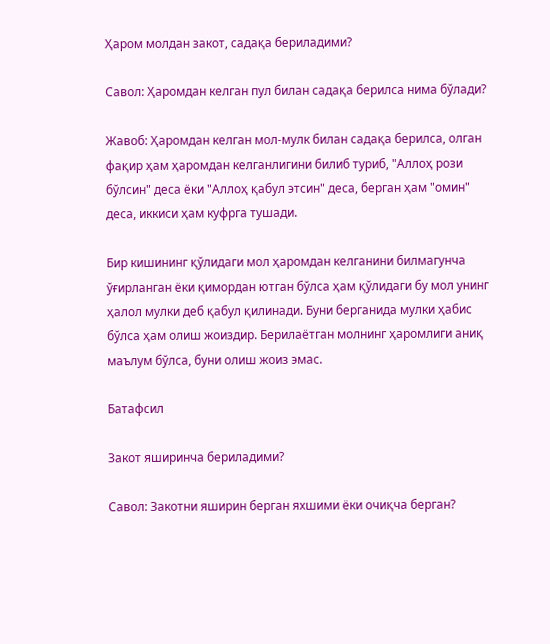Ҳаром молдан закот, садақа бериладими?

Савол: Ҳаромдан келган пул билан садақа берилса нима бўлади?

Жавоб: Ҳаромдан келган мол-мулк билан садақа берилса, олган фақир ҳам ҳаромдан келганлигини билиб туриб, "Аллоҳ рози бўлсин" деса ёки "Аллоҳ қабул этсин" деса, берган ҳам "омин" деса, иккиси ҳам куфрга тушади.

Бир кишининг қўлидаги мол ҳаромдан келганини билмагунча ўғирланган ёки қимордан ютган бўлса ҳам қўлидаги бу мол унинг ҳалол мулки деб қабул қилинади. Буни берганида мулки ҳабис бўлса ҳам олиш жоиздир. Берилаётган молнинг ҳаромлиги аниқ маълум бўлса, буни олиш жоиз эмас.

Батафсил

Закот яширинча бериладими?

Савол: Закотни яширин берган яхшими ёки очиқча берган?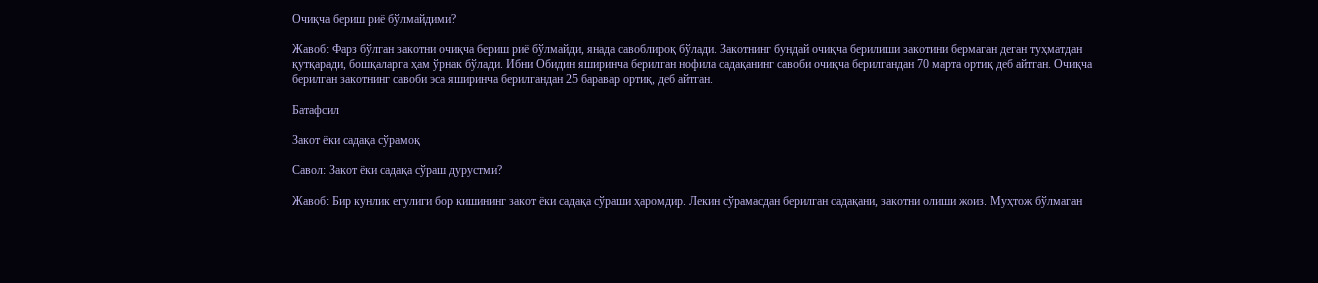Очиқча бериш риё бўлмайдими?

Жавоб: Фарз бўлган закотни очиқча бериш риё бўлмайди, янада савоблироқ бўлади. Закотнинг бундай очиқча берилиши закотини бермаган деган туҳматдан қутқаради, бошқаларга ҳам ўрнак бўлади. Ибни Обидин яширинча берилган нофила садақанинг савоби очиқча берилгандан 70 марта ортиқ деб айтган. Очиқча берилган закотнинг савоби эса яширинча берилгандан 25 баравар ортиқ, деб айтган.

Батафсил

Закот ёки садақа сўрамоқ

Савол: Закот ёки садақа сўраш дурустми?

Жавоб: Бир кунлик егулиги бор кишининг закот ёки садақа сўраши ҳаромдир. Лекин сўрамасдан берилган садақани, закотни олиши жоиз. Муҳтож бўлмаган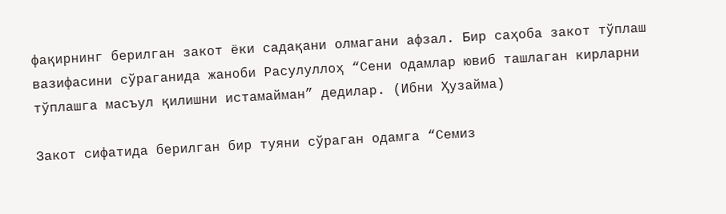фақирнинг берилган закот ёки садақани олмагани афзал. Бир саҳоба закот тўплаш вазифасини сўраганида жаноби Расулуллоҳ “Сени одамлар ювиб ташлаган кирларни тўплашга масъул қилишни истамайман” дедилар. (Ибни Ҳузайма)

Закот сифатида берилган бир туяни сўраган одамга “Семиз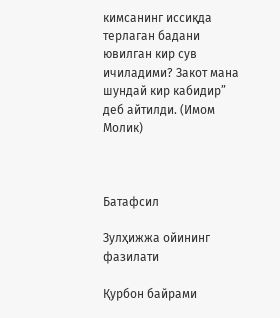кимсанинг иссиқда терлаган бадани ювилган кир сув ичиладими? Закот мана шундай кир кабидир” деб айтилди. (Имом Молик)



Батафсил

Зулҳижжа ойининг фазилати

Қурбон байрами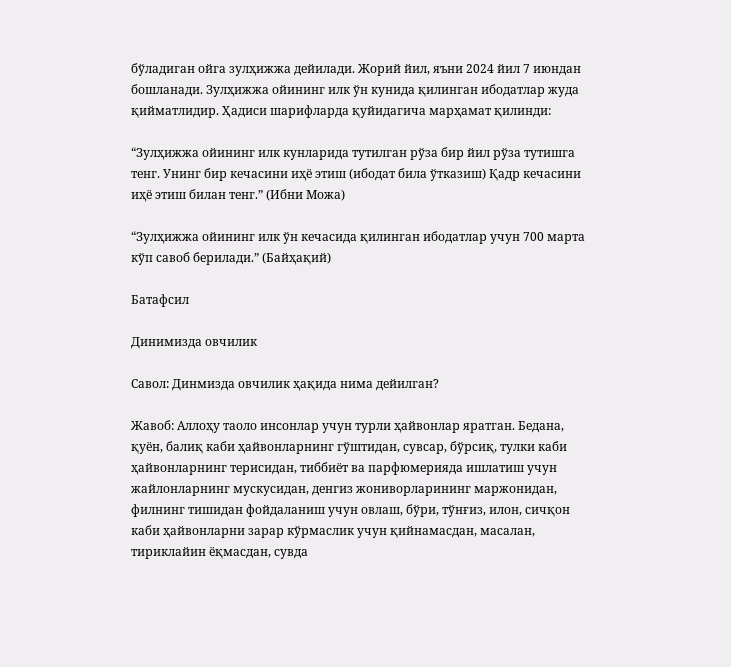бўладиган ойга зулҳижжа дейилади. Жорий йил, яъни 2024 йил 7 июндан бошланади. Зулҳижжа ойининг илк ўн кунида қилинган ибодатлар жуда қийматлидир. Ҳадиси шарифларда қуйидагича марҳамат қилинди:

“Зулҳижжа ойининг илк кунларида тутилган рўза бир йил рўза тутишга тенг. Унинг бир кечасини иҳё этиш (ибодат била ўтказиш) Қадр кечасини иҳё этиш билан тенг.” (Ибни Можа)

“Зулҳижжа ойининг илк ўн кечасида қилинган ибодатлар учун 700 марта кўп савоб берилади.” (Байҳақий)

Батафсил

Динимизда овчилик

Савол: Динмизда овчилик ҳақида нима дейилган?

Жавоб: Аллоҳу таоло инсонлар учун турли ҳайвонлар яратган. Бедана, қуён, балиқ каби ҳайвонларнинг гўштидан, сувсар, бўрсиқ, тулки каби ҳайвонларнинг терисидан, тиббиёт ва парфюмерияда ишлатиш учун жайлонларнинг мускусидан, денгиз жониворларининг маржонидан, филнинг тишидан фойдаланиш учун овлаш, бўри, тўнғиз, илон, сичқон каби ҳайвонларни зарар кўрмаслик учун қийнамасдан, масалан, тириклайин ёқмасдан, сувда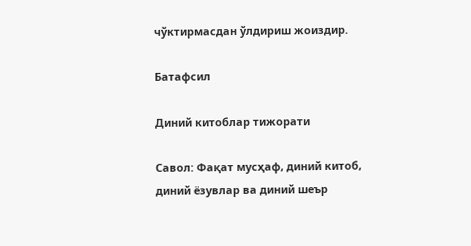чўктирмасдан ўлдириш жоиздир.

Батафсил

Диний китоблар тижорати

Савол: Фақат мусҳаф, диний китоб, диний ёзувлар ва диний шеър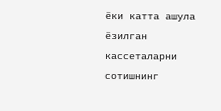ёки катта ашула ёзилган кассеталарни сотишнинг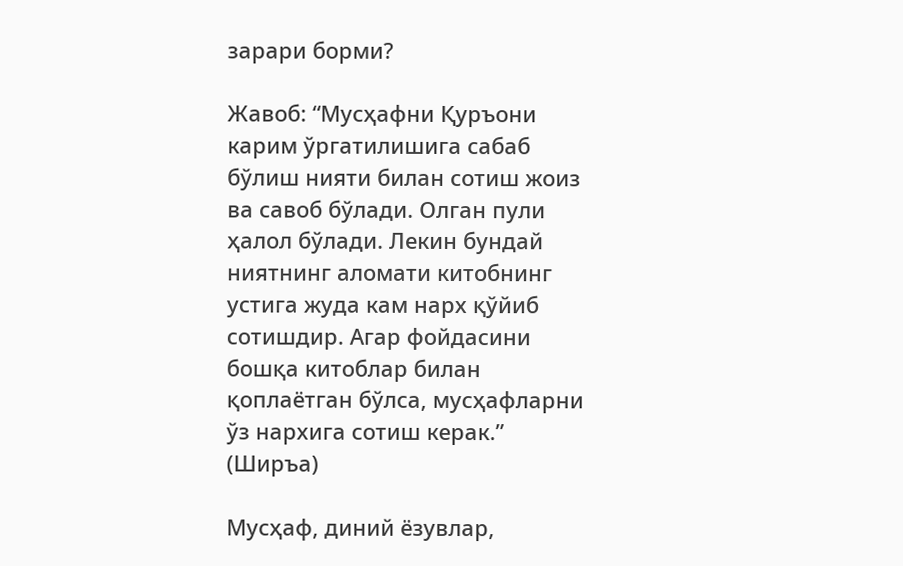зарари борми?

Жавоб: “Мусҳафни Қуръони карим ўргатилишига сабаб бўлиш нияти билан сотиш жоиз ва савоб бўлади. Олган пули ҳалол бўлади. Лекин бундай ниятнинг аломати китобнинг устига жуда кам нарх қўйиб сотишдир. Агар фойдасини бошқа китоблар билан қоплаётган бўлса, мусҳафларни ўз нархига сотиш керак.” (Ширъа)

Мусҳаф, диний ёзувлар,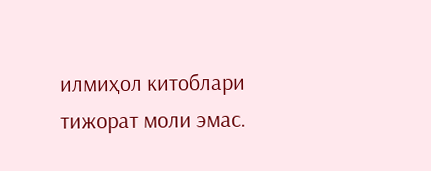илмиҳол китоблари тижорат моли эмас.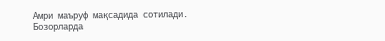Амри маъруф мақсадида сотилади. Бозорларда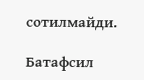сотилмайди.

Батафсил